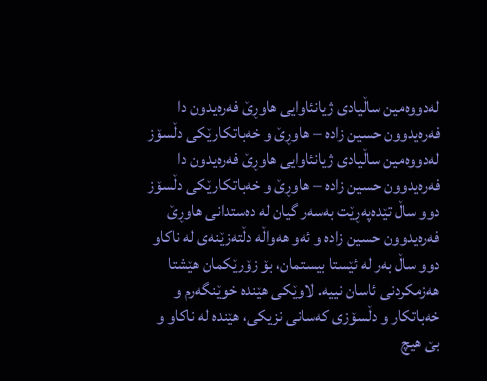لەدووەمین ساڵیادی ژیانئاوایی هاوڕێ فەرەیدون دا فەرەیدوون حسین زادە – هاوڕێ و خەباتکارێکی دڵسۆز
لەدووەمین ساڵیادی ژیانئاوایی هاوڕێ فەرەیدون دا
فەرەیدوون حسین زادە – هاوڕێ و خەباتکارێکی دڵسۆز
دوو ساڵ تێدەپەڕێت بەسەر گیان لە دەستدانی هاوڕێ فەرەیدوون حسین زادە و ئەو هەواڵە دڵتەزێنەی لە ناکاو دوو ساڵ بەر لە ئێستا بیستمان، بۆ زۆرێکمان هێشتا هەزمکردنی ئاسان نییە. لاوێکی هێندە خوێنگەرم و خەباتکار و دڵسۆزی کەسانی نزیکی، هێندە لە ناکاو و بێ هیچ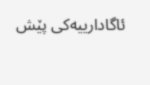ئاگادارییەکی پێش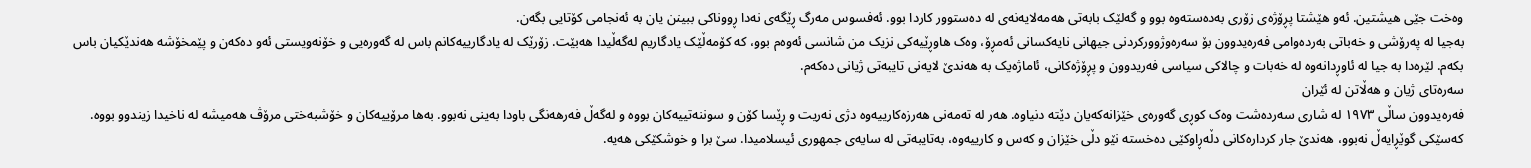وەخت جێی هیشتین. ئەو هێشتا پڕۆژەی زۆری بەدەستەوە بوو و گەلێک بابەتی هەمەلایەنەی لە دەستوور کاردا بوو. ئەفسوس مەرگ ڕێگەی نەدا ڕووناکی ببینن یان بە ئەنجامی کۆتایی بگەن.
بەجیا لە پەرۆشی و خەباتی بەردەوامی فەرەیدوون بۆ سەرەوژوورکردنی جیهانی نایەکسانی ئەمڕۆ، وەک هاوڕێیەکی نزیک من شانسی ئەوەم بوو، کە کۆمەڵێک یادگاریم لەگەڵیدا هەبێت. زۆرێک لە یادگارییەکانم باس لە گەورەیی و خۆنەویستی ئەو دەکەن و پێمخۆشە هەندێکیان باس بکەم. لێرەدا بە جیا لە ئاوڕدانەوە لە خەبات و چالاکی سیاسی فەریدوون و پڕۆژەکانی، ئاماژەیک بە هەندێ لایەنی تایبەتی ژیانی دەکەم.
سەرەتای ژیان و هەڵاتن لە ئێران
فەرەیدوون ساڵی ١٩٧٣ لە شاری سەردەشت وەک کوڕی گەورەی خێزانەکەیان دێتە دنیاوە. هەر لە تەمەنی هەرزەکارییەوە دژی نەریت و ڕێسا کۆن و سوننەتییەکان بووە و لەگەڵ فەرهەنگی باودا بەینی نەبوو. بەها مرۆییەکان و خۆشبەختی مرۆڤ هەمیشە لە ناخیدا زیندوو بووە. کەسێکی گوێڕایەڵ نەبوو، هەندێ جار کردارەکانی دڵەڕاوکێی دەخستە نێو دڵی خێزان و کەس و کارییەوە، بەتایبەتی لە سایەی جمهوری ئیسلامیدا. سێ برا و خوشکێکی هەیە.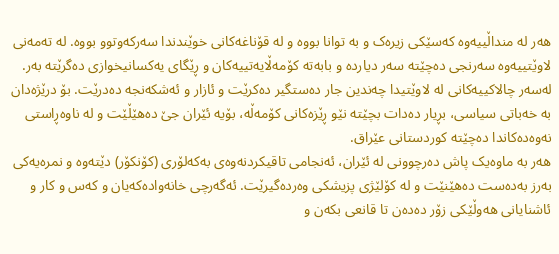هەر لە منداڵییەوە کەسێکی زیرەک و بە توانا بووە و لە قۆناغەکانی خوێندندا سەرکەوتوو بووە. لە تەمەنی لاوێتییەوە سەرنجی دەچێتە سەر دیاردە و بابەتە کۆمەڵایەتییەکان و ڕێگای یەکسانیخوازی دەگرێتە بەر. لەسەر چالاکییەکانی لە لاوێتیدا چەندین جار دەستگیر دەکرێت و ئازار و ئەشکەنجە دەدرێت. بۆ درێژەدان بە خەباتی سیاسی، بڕیار دەدات بچێتە نێو ڕێزەکانی کۆمەڵە، بۆیە ئێران جێ دەهێڵێت و لە ناوەڕاستی نەوەدەکاندا دەچێتە کوردستانی عێراق.
هەر بە ماوەیک پاش دەرچوونی لە ئێران، ئەنجامی تاقیکردنەوەی بەکەلۆری (کۆنکۆر) دێتەوە و نمرەیەکی بەرز بەدەست دەهێنێت و لە کۆلێژی پزیشکی وەردەگیرێت. ئەگەرچی خانەوادەکەیان و کەس و کار و ئاشنایانی هەوڵێکی زۆر دەدەن تا قانعی بکەن و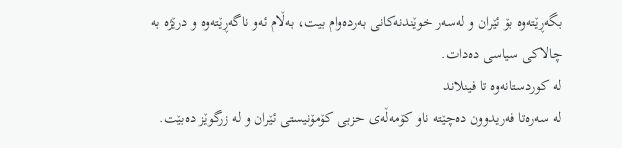بگەڕێتەوە بۆ ئێران و لەسەر خوێندنەکانی بەردەوام بیت، بەڵام ئەو ناگەڕێتەوە و درێژە بە چالاکی سیاسی دەدات.
لە کوردستانەوە تا فینلاند
لە سەرەتا فەریدوون دەچێتە ناو کۆمەڵەی حزبی کۆمۆنیستی ئێران و لە زرگوێز دەبێت.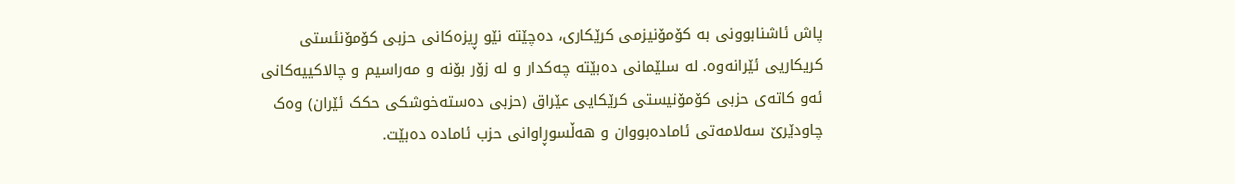پاش ئاشنابوونی بە کۆمۆنیزمی کرێکاری، دەچێتە نێو ڕیزەکانی حزبی کۆمۆنئستی کریکاریی ئێرانەوە. لە سلێمانی دەبێتە چەکدار و لە زۆر بۆنە و مەراسیم و چالاکییەکانی ئەو کاتەی حزبی کۆمۆنیستی کرێکایی عێراق (حزبی دەستەخوشکی حکک ئێران) وەک چاودێرێ سەلامەتی ئامادەبووان و هەڵسوڕاوانی حزب ئامادە دەبێت.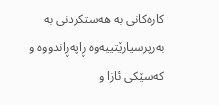کارەکانی بە هەستکردنی بە بەرپرسیارێتییەوە ڕاپەڕاندووە و کەسێکی ئازا و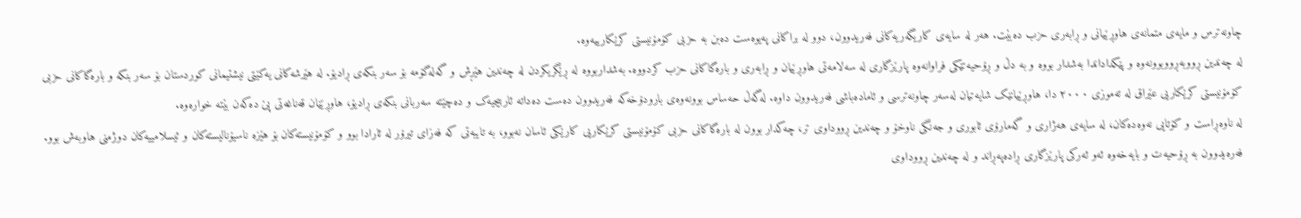چاونەترس و مایەی متمانەی هاوڕێیانی و ڕابەری حزب دەبێت. هەر لە سایەی کاریگەریەکانی فەریدوون، دوو لە براکانی پەیوەست دەبن بە حزبی کۆمۆنیستی کرێکارییەوە.
لە چەندین ڕووبەڕووبوونەوە و پێکداداندا بەشدار بووە و بە دڵ و ڕۆحیەتێکی فراوانەوە پارێزگاری لە سەلامەتی هاوڕێیان و ڕابەری و بارەگاکانی حزب کردووە. بەشداربووە لە ڕێگریکردن لە چەندین هێڕش و گەلەگۆمە بۆ سەر بنکەی ڕادیۆ. لە هێرشەکانی یەکێتی نیشتیمانی کوردستان بۆ سەر بنکە و بارەگاکانی حزبی کۆمۆنیستی کرێکاریی عێراق لە تەموزی ٢٠٠٠ دا، هاوڕێیانێک شایەتیان لەسەر چاونەترسی و ئامادەباشی فەریدوون داوە. لەگەڵ حەساس بوونەوەی بارودۆخەکە فەریدوون دەست دەداتە ئاربیجیەک و دەچێتە سەربانی بنکەی ڕادیۆ، هاوڕێێان قەناغەتی پێ دەکەن بێتە خوارەوە.
لە ناوەڕاست و کۆتایی نەوەدەکان، لە سایەی هەژاری و گەمارۆی ئابوری و جەنگی ناوخۆ و چەندین ڕووداوی تر، چەکدار بوون لە بارەگاکانی حزبی کۆمۆنیستی کرێکاریی کارێکی ئاسان نەبوو، بە تایبەتی کە فەزای تیرۆر لە ئارادا بوو و کۆمۆنیستەکان بۆ هێزە ناسیۆنالیستەکان و ئیسلامییەکان دوژمنی هاوبەش بوو. فەرەیدوون بە ڕۆحیەت و بایەخەوە ئەو ئەرکی پارێزگاری ڕادەپەڕاند و لە چەندین ڕووداوی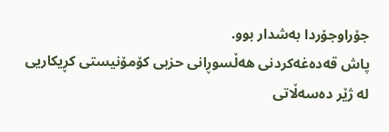جۆراوجۆردا بەشدار بوو.
پاش قەدەغەکردنی هەڵسوڕانی حزبی کۆمۆنیستی کڕیکاریی لە ژێر دەسەڵاتی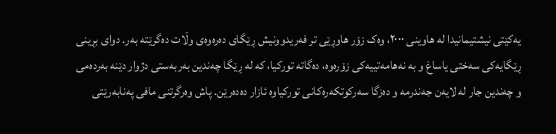یەکێتی نیشتیمانیدا لە هاوینی ٢٠٠٠، وەک زۆر هاوڕێی تر فەریدوونیش ڕێگای دەرەوەی وڵات دەگرێتە بەر. دوای بڕینی ڕێگایەکی سەختی یاساغ و بە نەهامەتییەکی زۆرەوە، دەگاتە تورکیا، کە لە ڕێگا چەندین بەربەستی دژوار دێنە بەردەمی و چەندین جار لە لایەن جەندرمە و دەزگا سەرکوتکەرەکانی تورکیاوە ئازار دەدەرێن. پاش وەرگرتنی مافی پەنابەرێتی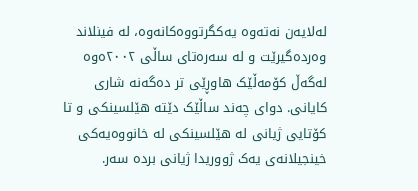لەلایەن نەتەوە یەکگرتووەکانەوە، لە فینلاند وەردەگیرێت و لە سەرەتای ساڵی ٢٠٠٢ەوە لەگەڵ کۆمەڵێک هاوڕێی تر دەگەنە شاری کایانی. دوای چەند ساڵێک دێتە هێلسینکی و تا کۆتایی ژیانی لە هێلسینکی لە خانووەیەکی خینجیلانەی یەک ژووریدا ژیانی بردە سەر.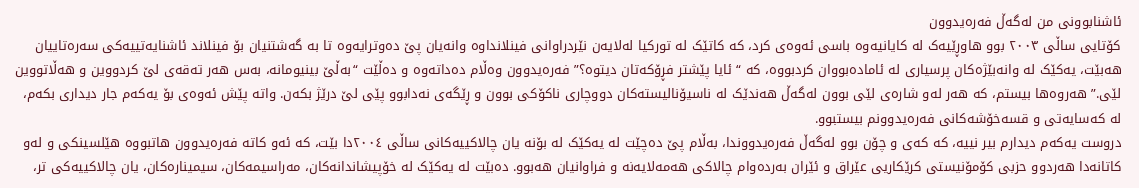ئاشنابوونی من لەگەڵ فەرەیدوون
کۆتایی ساڵی ٢٠٠٣ بوو هاوڕێیەک لە کایانیەوە باسی ئەوەی کرد، کە کاتێک لە تورکیا لەلایەن نێردراوانی فینلانداوە وانەیان پێ دەوترایەوە تا بە گەشتنیان بۆ فینلاند ئاشنایەتییەکی سەرەتاییان هەبێت، یەکێک لە وانەبێژەکان پرسیاری لە ئامادەبووان کردبووە، کە “ئایا پێشتر فڕۆکەتان دیتوە؟” فەرەیدوون وەڵام دەداتەوە و دەڵێت “بەڵێ بینیومانە، بەس هەر تەقەی لێ کردووین و هەڵاتووین لێی.” هەروەها بیستم، کە هەر لەو شارەی لێی بوون لەگەڵ هەندێک لە ناسیۆنالیستەکان دووچاری ناکۆکی بوون و ڕێگەی نەدابوو پێی لێ درێژ بکەن. واتە پێش ئەوەی بۆ یەکەم جار دیداری بکەم، لە کەسایەتی و قسەخۆشەکانی فەرەیدوونم بیستبوو.
دروست یەکەم دیدارم بیر نییە، کە کەی و چۆن بوو لەگەڵ فەرەیدووندا، بەڵام پێ دەچێت لە یەکێک لە بۆنە یان چالاکییەکانی ساڵی ٢٠٠٤دا بێت، کە ئەو کاتە فەرەیدوون هاتبووە هێلسینکی و لەو کاتانەدا هەردوو حزبی کۆمۆنیستی کرێکاریی عێراق و ئێران بەردەوام چالاکی هەمەلایەنە و فراوانیان هەبوو. دەبێت لە یەکێک لە خۆپیشاندانەکان، مەراسیمەکان، سیمینارەکان، یان چالاکییەکی تر،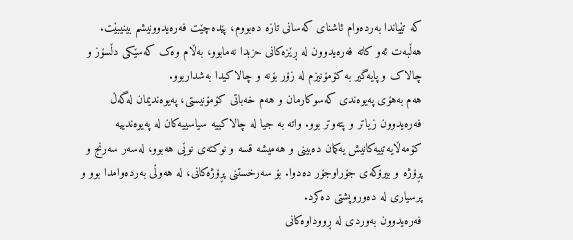کە تێیاندا بەردەوام ئاشنای کەسانی تازە دەبووم، پێدەچێت فەرەیدوونیشم بینیبێت. هەڵبەت ئەو کاتە فەرەیدوون لە ڕێزەکانی حزبدا نەمابوو، بەڵام وەک کەسێکی دڵسۆز و چالاک و پایەگیر بە کۆمۆنیزم لە زۆر بۆنە و چالاکیدا بەشداربوو.
هەم بەهۆی پەیوەندی کەسوکارمان و هەم خەباتی کۆمۆنیستی، پەیوەندیمان لەگەڵ فەرەیدوون زیاتر و پتەوتر بوو. واتە بە جیا لە چالاکییە سیاسییەکان لە پەیوەندییە کۆمەڵایەتییەکانیش یەکمان دەبینی و هەمیشە قسە و نوکتەی نوێی هەبوو، لەسەر سەرنج و پڕۆژە و بیرۆکەی جۆراوجۆر دەدوا. بۆ سەرخستنی پڕۆژەکانی، لە هەوڵی بەردەوامدا بوو و پرسیاری لە دەوروپشتی دەکرد.
فەرەیدوون بەوردی لە ڕووداوەکانی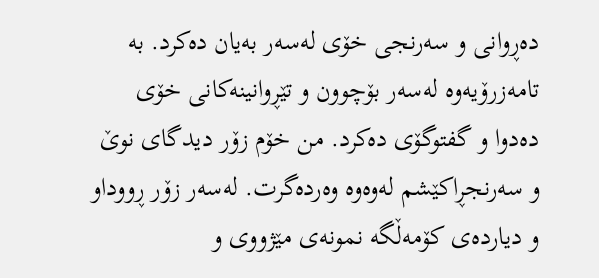دەڕوانی و سەرنجی خۆی لەسەر بەیان دەکرد. بە تامەزرۆیەوە لەسەر بۆچوون و تێڕوانینەکانی خۆی دەدوا و گفتوگۆی دەکرد. من خۆم زۆر دیدگای نوێ و سەرنجڕاکێشم لەوەوە وەردەگرت. لەسەر زۆر ڕووداو و دیاردەی کۆمەڵگە نمونەی مێژووی و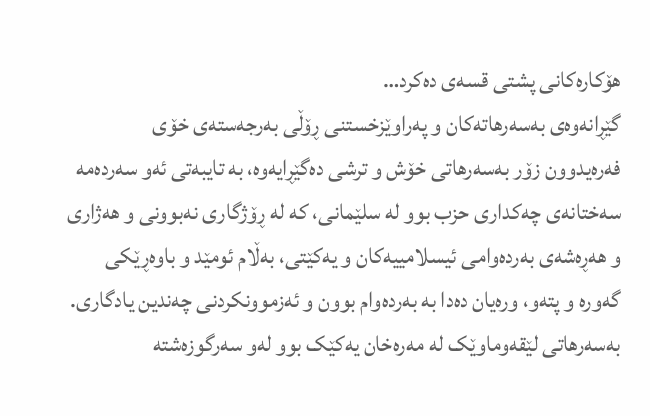هۆکارەکانی پشتی قسەی دەکرد…
گێڕانەوەی بەسەرهاتەکان و پەراوێزخستنی ڕۆڵی بەرجەستەی خۆی
فەرەیدوون زۆر بەسەرهاتی خۆش و ترشی دەگێڕایەوە، بە تایبەتی ئەو سەردەمە سەختانەی چەکداری حزب بوو لە سلێمانی، کە لە ڕۆژگاری نەبوونی و هەژاری و هەڕەشەی بەردەوامی ئیسلامییەکان و یەکێتی، بەڵام ئومێد و باوەڕێکی گەورە و پتەو، ورەیان دەدا بە بەردەوام بوون و ئەزموونکردنی چەندین یادگاری. بەسەرهاتی لێقەوماوێک لە مەرەخان یەکێک بوو لەو سەرگوزەشتە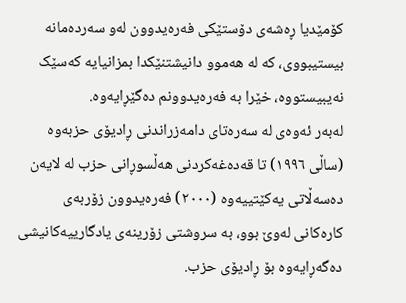کۆمێدیا ڕەشەی دۆستێکی فەرەیدوون لەو سەردەمانە بیستیبووی، کە لە هەموو دانیشتنێکدا بمزانیایە کەسێک نەیبیستووە، خێرا بە فەرەیدوونم دەگێڕایەوە.
لەبەر ئەوەی لە سەرەتای دامەزراندنی ڕادیۆی حزبەوە (ساڵی ١٩٩٦) تا قەدەغەکردنی هەڵسوڕانی حزب لە لایەن دەسەڵاتی یەکێتییەوە (٢٠٠٠) فەرەیدوون زۆربەی کارەکانی لەوێ بوو، بە سروشتی زۆرینەی یادگارییەکانیشی دەگەڕایەوە بۆ ڕادیۆی حزب.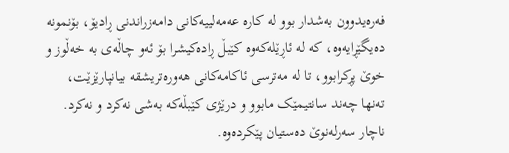فەرەیدوون بەشدار بوو لە کارە عەمەلییەکانی دامەزراندنی ڕادیۆ، بۆنمونە دەیگێڕایەوە، کە لە ئاڕێلەکەوە کێبڵ ڕادەکیشرا بۆ ئەو چاڵەی بە خەڵوز و خوێ پڕکرابوو، تا لە مەترسی ئاکامەکانی هەورەتریشقە بیانپارێزێت، تەنها چەند سانتیمێک مابوو و درێژی کێبڵەکە بەشی نەکرد و نەکرد. ناچار سەرلەنوێ دەستیان پێکردەوە.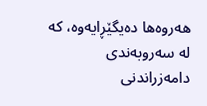هەروەها دەیگێڕایەوە، کە لە سەروبەندی دامەزراندنی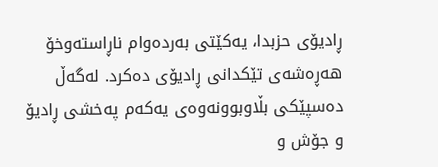ڕادیۆی حزبدا، یەکێتی بەردەوام ناڕاستەوخۆ هەڕەشەی تێکدانی ڕادیۆی دەکرد. لەگەڵ دەسپێکی بڵاوبوونەوەی یەکەم پەخشی ڕادیۆ و جۆش و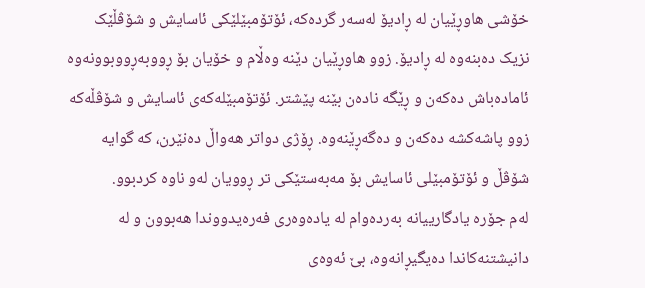خۆشی هاوڕێیان لە ڕادیۆ لەسەر گردەکە، ئۆتۆمبێلێکی ئاسایش و شۆڤڵێک نزیک دەبنەوە لە ڕادیۆ. زوو هاوڕێیان دێنە وەڵام و خۆیان بۆ ڕووبەڕووبوونەوە ئامادەباش دەکەن و ڕێگە نادەن بێنە پێشتر. ئۆتۆمبێلەکەی ئاسایش و شۆڤڵەکە زوو پاشەکشە دەکەن و دەگەڕێنەوە. ڕۆژی دواتر هەواڵ دەنێرن، کە گوایە شۆڤڵ و ئۆتۆمبێلی ئاسایش بۆ مەبەستێکی تر ڕوویان لەو ناوە کردبوو.
لەم جۆرە یادگارییانە بەردەوام لە یادەوەری فەرەیدووندا هەبوون و لە دانیشتنەکاندا دەیگیڕانەوە، بێ ئەوەی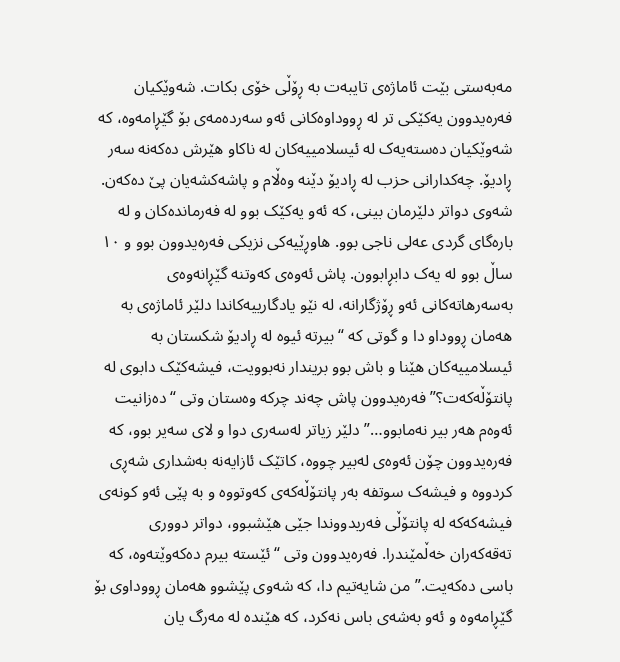مەبەستی بێت ئاماژەی تایبەت بە ڕۆڵی خۆی بکات. شەوێکیان فەرەیدوون یەکێکی تر لە ڕووداوەکانی ئەو سەردەمەی بۆ گێڕامەوە، کە شەوێکیان دەستەیەک لە ئیسلامییەکان لە ناکاو هێرش دەکەنە سەر ڕادیۆ. چەکدارانی حزب لە ڕادیۆ دێنە وەڵام و پاشەکشەیان پێ دەکەن.
شەوی دواتر دلێرمان بینی، کە ئەو یەکێک بوو لە فەرماندەکان و لە بارەگای گردی عەلی ناجی بوو. هاوڕێیەکی نزیکی فەرەیدوون بوو و ١٠ ساڵ بوو لە یەک دابڕابوون. پاش ئەوەی کەوتنە گێڕانەوەی بەسەرهاتەکانی ئەو ڕۆژگارانە، لە نێو یادگارییەکاندا دلێر ئاماژەی بە هەمان ڕووداو دا و گوتی کە “بیرتە ئیوە لە ڕادیۆ شکستان بە ئیسلامییەکان هێنا و باش بوو بریندار نەبوویت، فیشەکێک دابوی لە پانتۆڵەکەت؟” فەرەیدوون پاش چەند چرکە وەستان وتی “دەزانیت ئەوەم هەر بیر نەمابوو…” دلێر زیاتر لەسەری دوا و لای سەیر بوو، کە فەرەیدوون چۆن ئەوەی لەبیر چووە، کاتێک ئازایەنە بەشداری شەڕی کردووە و فیشەک سوتفە بەر پانتۆڵەکەی کەوتووە و بە پێی ئەو کونەی فیشەکەکە لە پانتۆڵی فەریدووندا جێی هێشبوو، دواتر دووری تەقەکەران خەڵمێندرا. فەرەیدوون وتی “ئێستە بیرم دەکەوێتەوە، کە باسی دەکەیت.” من شایەتیم دا، کە شەوی پێشوو هەمان ڕووداوی بۆ گێڕامەوە و ئەو بەشەی باس نەکرد، کە هێندە لە مەرگ یان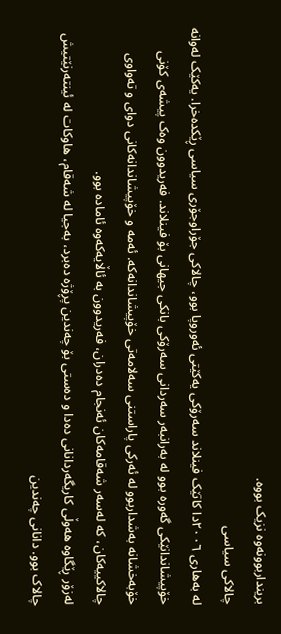برینداربوونەوە نزیک بووە.
چالاکی سیاسی
لە بەهاری ٢٠٠٦دا کاتێک فینلاند سەرۆکی یەکێتی ئەوروپا بوو، چالاکی جۆراوجۆری سیاسی ڕێکدەخرا. یەکێک لەوانە خۆپیشاندانێکی گەورە بوو لە بەرانبەر سەردانی سەرۆکی بانکی جیهانی بۆ فینلاند. فەریدوون وەک پیشەی کۆنی خۆبەخشانە بەشداربوو لە ئەرکی پاراستنی سەلامەتی خۆپیشاندانەکە. ئەمە و خۆپیشاندانەکانی دوای و تەواوی چالاکییەکان، کە لەسەر شەقامەکان ئەنجام دەدران، فەریدوون بە ئاڵایەکەوە ئامادە بوو.
لەزۆر ڕێگاوە هەوڵی کاریگەردانانی دەدا و دەستی بۆ چەندین پڕۆژە دەبرد، بەجیا لە شەقام، هاوکات لە ئینتەرنێتیش چالاک بوو. دانانی چەندین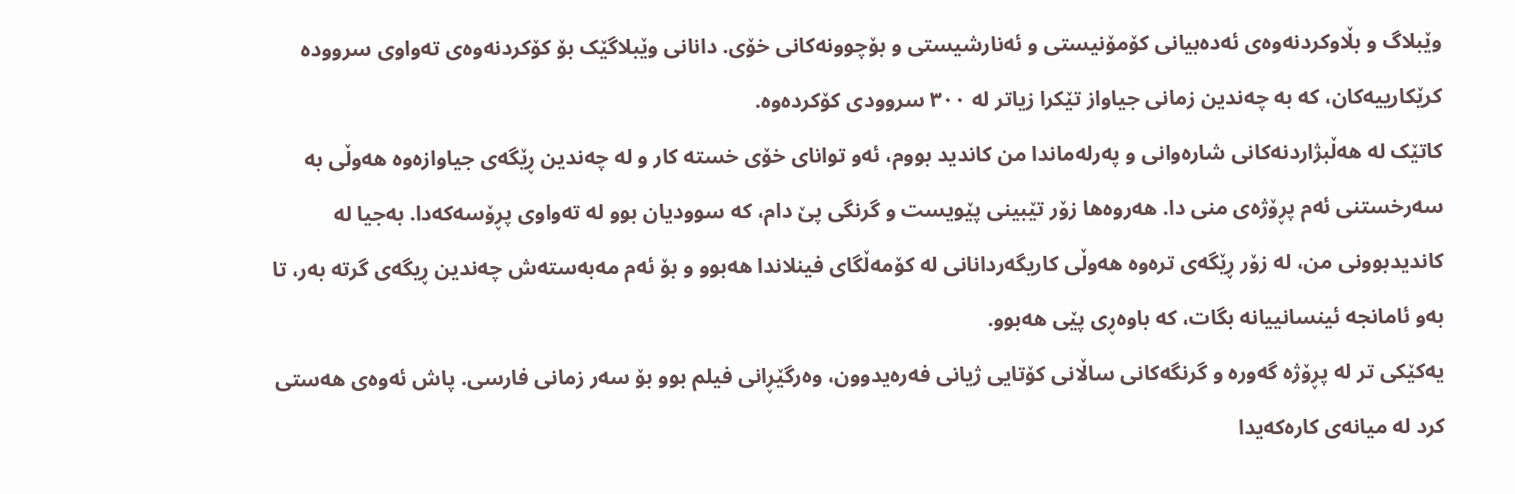وێبلاگ و بڵاوکردنەوەی ئەدەبیانی کۆمۆنیستی و ئەنارشیستی و بۆچوونەکانی خۆی. دانانی وێبلاگێک بۆ کۆکردنەوەی تەواوی سروودە کرێکارییەکان، کە بە چەندین زمانی جیاواز تێکرا زیاتر لە ٣٠٠ سروودی کۆکردەوە.
کاتێک لە هەڵبژاردنەکانی شارەوانی و پەرلەماندا من کاندید بووم، ئەو توانای خۆی خستە کار و لە چەندین ڕێگەی جیاوازەوە هەوڵی بە سەرخستنی ئەم پڕۆژەی منی دا. هەروەها زۆر تێبینی پێویست و گرنگی پێ دام، کە سوودیان بوو لە تەواوی پڕۆسەکەدا. بەجیا لە کاندیدبوونی من، لە زۆر ڕێگەی ترەوە هەوڵی کاریگەردانانی لە کۆمەڵگای فینلاندا هەبوو و بۆ ئەم مەبەستەش چەندین ڕیگەی گرتە بەر، تا بەو ئامانجە ئینسانییانە بگات، کە باوەڕی پێی هەبوو.
یەکێکی تر لە پڕۆژە گەورە و گرنگەکانی ساڵانی کۆتایی ژیانی فەرەیدوون، وەرگێڕانی فیلم بوو بۆ سەر زمانی فارسی. پاش ئەوەی هەستی کرد لە میانەی کارەکەیدا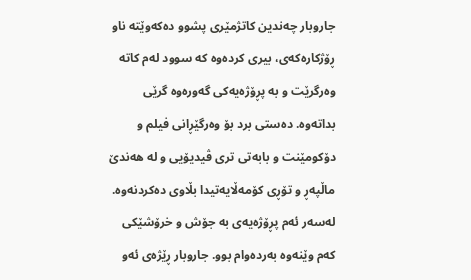جاروبار چەندین کاتژمێری پشوو دەکەوێتە ناو ڕۆژکارەکەی، بیری کردەوە کە سوود لەم کاتە وەرگرێت و بە پڕۆژەیەکی گەورەوە گرێی بداتەوە. دەستی برد بۆ وەرگێڕانی فیلم و دۆکومێنت و بابەتی تری ڤیدیۆیی و لە هەندێ ماڵپەڕ و تۆڕی کۆمەڵایەتیدا بڵاوی دەکردنەوە.
لەسەر ئەم پڕۆژەیەی بە جۆش و خرۆشێکی کەم وێنەوە بەردەوام بوو. جاروبار ڕێژەی ئەو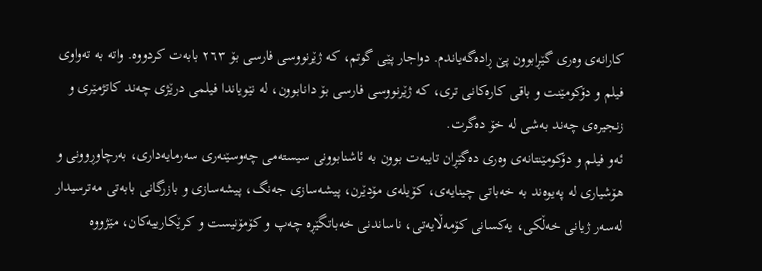کارانەی وەری گێڕابوون پێ ڕادەگەیاندم. دواجار پێی گوتم، کە ژێرنووسی فارسی بۆ ٢٦٣ بابەت کردووە. واتە بە تەواوی فیلم و دۆکومێنت و باقی کارەکانی تری، کە ژێرنووسی فارسی بۆ دانابوون، لە نێویاندا فیلمی درێژی چەند کاتژمێری و زنجیرەی چەند بەشی لە خۆ دەگرت.
ئەو فیلم و دۆکومێنتانەی وەری دەگێڕان تایبەت بوون بە ئاشنابوونی سیستەمی چەوسێنەری سەرمایەداری، بەرچاوڕوونی و هۆشیاری لە پەیوەند بە خەباتی چینایەی، کۆیلەی مۆدێرن، پیشەسازی جەنگ، پیشەسازی و بازرگانی بابەتی مەترسیدار لەسەر ژیانی خەڵكی، یەکسانی کۆمەڵایەتی، ناساندنی خەباتگێڕە چەپ و کۆمۆنیست و کرێکارییەکان، مێژووە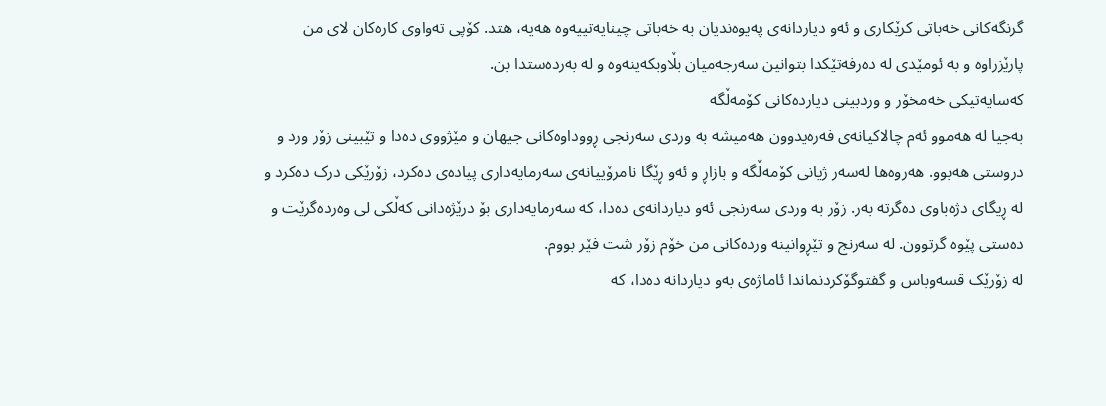گرنگەکانی خەباتی کرێکاری و ئەو دیاردانەی پەیوەندیان بە خەباتی چینایەتییەوە هەیە، هتد. کۆپی تەواوی کارەکان لای من پارێزراوە و بە ئومێدی لە دەرفەتێکدا بتوانین سەرجەمیان بڵاوبکەینەوە و لە بەردەستدا بن.
کەسایەتیکی خەمخۆر و وردبینی دیاردەکانی کۆمەڵگە
بەجیا لە هەموو ئەم چالاکیانەی فەرەیدوون هەمیشە بە وردی سەرنجی ڕووداوەکانی جیهان و مێژووی دەدا و تێبینی زۆر ورد و دروستی هەبوو. هەروەها لەسەر ژیانی کۆمەڵگە و بازاڕ و ئەو ڕێگا نامرۆییانەی سەرمایەداری پیادەی دەکرد، زۆرێکی درک دەکرد و لە ڕیگای دژەباوی دەگرتە بەر. زۆر بە وردی سەرنجی ئەو دیاردانەی دەدا، کە سەرمایەداری بۆ درێژەدانی کەڵکی لی وەردەگرێت و دەستی پێوە گرتوون. لە سەرنج و تێڕوانینە وردەکانی من خۆم زۆر شت فێر بووم.
لە زۆرێک قسەوباس و گفتوگۆکردنماندا ئاماژەی بەو دیاردانە دەدا، کە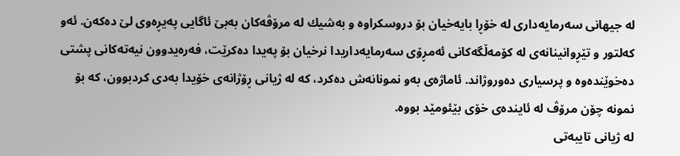لە جیهانی سەرمایەداری لە خۆڕا بایەخیان بۆ دروسکراوە و بەشیك لە مرۆڤەکان بەبێ ئاگایی پەیڕەوی لێ دەکەن. ئەو کەلتور و تێڕوانینانەی لە کۆمەڵگەکانی ئەمڕۆی سەرمایەداریدا نرخیان بۆ پەیدا دەکرێت، فەرەیدوون نیەتەکانی پشتی دەخوێندەوە و پرسیاری دەوروژاند. ئاماژەی بەو نمونانەش دەکرد، کە لە ژیانی ڕۆژانەی خۆیدا بەدی کردبوون، کە بۆ نمونە چۆن مرۆڤ لە ئایندەی خۆی بێئومێد بووە.
لە ژیانی تایبەتی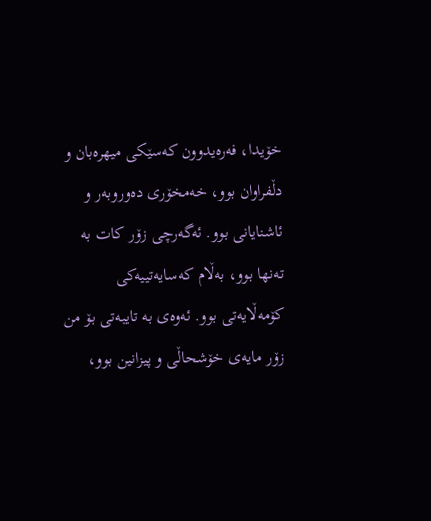خۆیدا، فەرەیدوون کەسێکی میهرەبان و دڵفراوان بوو، خەمخۆری دەوروبەر و ئاشنایانی بوو. ئەگەرچی زۆر کات بە تەنها بوو، بەڵام کەسایەتییەکی کۆمەڵایەتی بوو. ئەوەی بە تایبەتی بۆ من زۆر مایەی خۆشحاڵی و پیزانین بوو،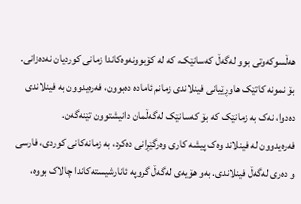هەڵسوکەوتی بوو لەگەڵ کەسانێک، کە لە کۆبوونەوەکاندا زمانی کوردیان نەدەزانی. بۆ نمونە کاتێک هاوڕێیانی فینلاندی زمانم ئامادە دەبوون، فەرەیدوون بە فینلاندی دەدوا، نەک بە زمانێک کە بۆ کەسانێک لەگەڵمان دانیشتوون تێنەگەن.
فەرەیدوون لە فینلاند وەک پیشە کاری وەرگێڕانی دەکرد، بە زمانەکانی کوردی، فارسی و دەری لەگەڵ فینلاندی. بەو هۆیەی لەگەڵ گروپە ئانارشیستەکاندا چالاک بووە،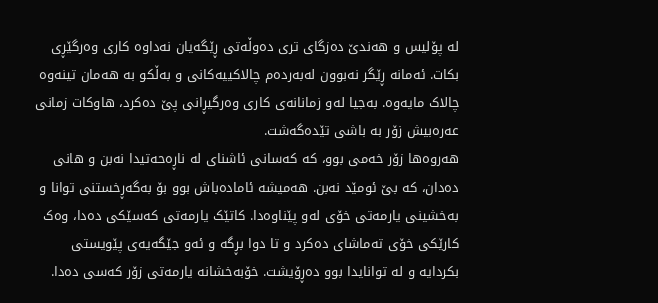لە پۆلیس و هەندێ دەزگای تری دەوڵەتی ڕێگەیان نەداوە کاری وەرگێڕی بکات. ئەمانە ڕێگر نەبوون لەبەردەم چالاکییەکانی و بەڵکو بە هەمان تینەوە چالاک مایەوە. بەجیا لەو زمانانەی کاری وەرگیڕانی پێ دەکرد، هاوکات زمانی عەرەبیش زۆر بە باشی تێدەگەشت.
هەروەها زۆر خەمی بوو، کە کەسانی ئاشنای لە ناڕەحەتیدا نەبن و هانی دەدان، کە بێ ئومێد نەبن. هەمیشە ئامادەباش بوو بۆ بەگەڕخستنی توانا و بەخشینی یارمەتی خۆی لەو پێناوەدا. کاتێک یارمەتی کەسێکی دەدا، وەک کارێکی خۆی تەماشای دەکرد و تا دوا بڕگە و ئەو جێگەیەی پێویستی بکردایە و لە توانایدا بوو دەڕۆیشت. خۆبەخشانە یارمەتی زۆر کەسی دەدا.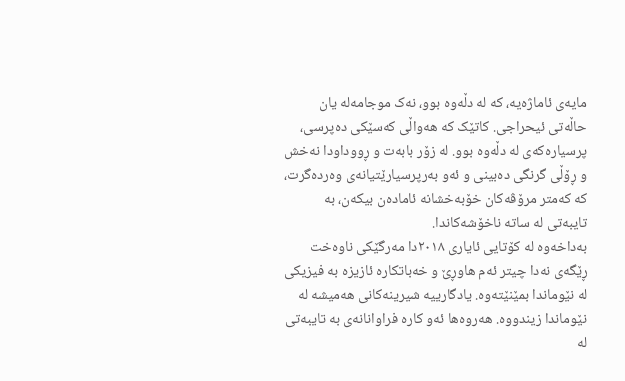مایەی ئاماژەیە، کە لە دڵەوە بوو، نەک موجامەلە یان حاڵەتی ئیحراجی. کاتێک کە هەواڵی کەسێکی دەپرسی، پرسیارەکەی لە دڵەوە بوو. لە زۆر بابەت و ڕووداودا نەخش و ڕۆڵی گرنگی دەبینی و ئەو بەرپرسیارێتیانەی وەردەگرت، کە کەمتر مرۆڤەکان خۆبەخشانە ئامادەن بیکەن، بە تایبەتی لە ساتە ناخۆشەکاندا.
بەداخەوە لە کۆتایی ئایاری ٢٠١٨دا مەرگێکی ناوەخت ڕێگەی نەدا چیتر ئەم هاوڕێ و خەباتکارە ئازیزە بە فیزیکی لە نێوماندا بمێنێتەوە. یادگارییە شیرینەکانی هەمیشە لە نێوماندا زیندووە. هەروەها ئەو کارە فراوانانەی بە تایبەتی لە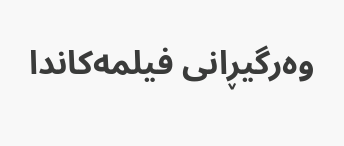وەرگیڕانی فیلمەکاندا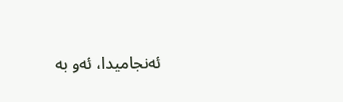ئەنجامیدا، ئەو بە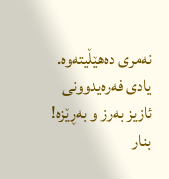نەمری دەهێڵیتەوە. یادی فەرەیدوونی ئازیز بەرز و بەڕێزە!
بنار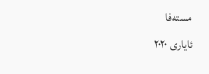مستەفا
ئایاری ٢٠٢٠